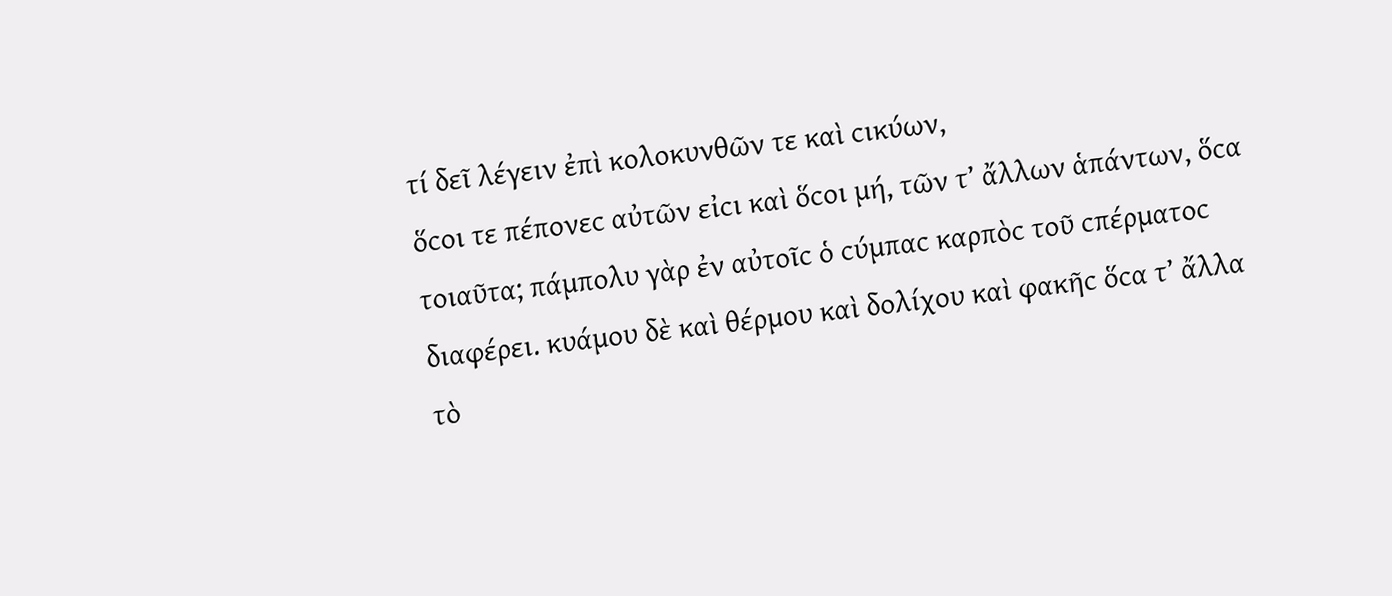τί δεῖ λέγειν ἐπὶ κολοκυνθῶν τε καὶ ϲικύων,
ὅϲοι τε πέπονεϲ αὐτῶν εἰϲι καὶ ὅϲοι μή, τῶν τ’ ἄλλων ἁπάντων, ὅϲα
τοιαῦτα; πάμπολυ γὰρ ἐν αὐτοῖϲ ὁ ϲύμπαϲ καρπὸϲ τοῦ ϲπέρματοϲ
διαφέρει. κυάμου δὲ καὶ θέρμου καὶ δολίχου καὶ φακῆϲ ὅϲα τ’ ἄλλα
τὸ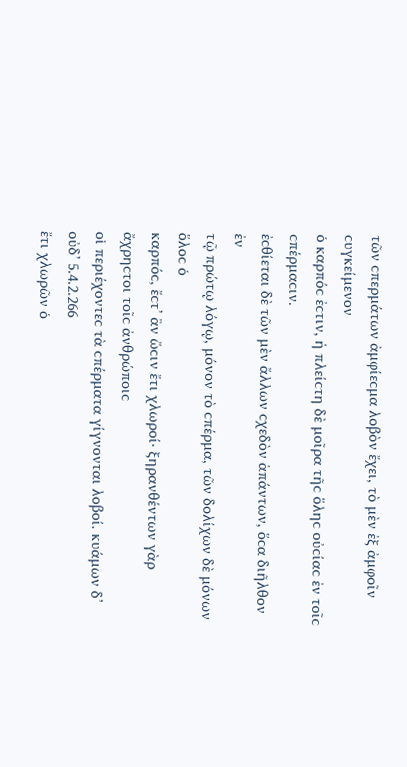τῶν ϲπερμάτων ἀμφίεϲμα λοβὸν ἔχει, τὸ μὲν ἐξ ἀμφοῖν ϲυγκείμενον
ὁ καρπόϲ ἐϲτιν, ἡ πλείϲτη δὲ μοῖρα τῆϲ ὅληϲ οὐϲίαϲ ἐν τοῖϲ ϲπέρμαϲιν.
ἐϲθίεται δὲ τῶν μὲν ἄλλων ϲχεδὸν ἁπάντων, ὅϲα διῆλθον ἐν
τῷ πρώτῳ λόγῳ, μόνον τὸ ϲπέρμα, τῶν δολίχων δὲ μόνων ὅλοϲ ὁ
καρπόϲ, ἔϲτ’ ἂν ὤϲιν ἔτι χλωροί· ξηρανθέντων γὰρ ἄχρηϲτοι τοῖϲ ἀνθρώποιϲ
οἱ περιέχοντεϲ τὰ ϲπέρματα γίγνονται λοβοί. κυάμων δ’ οὐδ’ 5.4.2.266
ἔτι χλωρῶν ὁ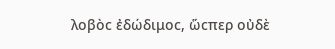λοβὸϲ ἐδώδιμοϲ, ὥϲπερ οὐδὲ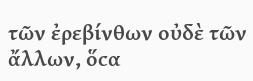τῶν ἐρεβίνθων οὐδὲ τῶν
ἄλλων, ὅϲα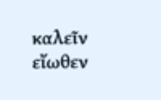καλεῖν εἴωθεν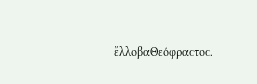ἔλλοβαΘεόφραϲτοϲ.